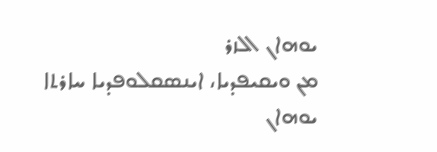ܝܘܗܐܢ ܐܠܙܪ
ܡܢ ܘܝܩܝܦܕܝܐ، ܐܝܢܣܩܠܘܦܕܝܐ ܚܐܪܬܐ
ܝܘܗܐܢ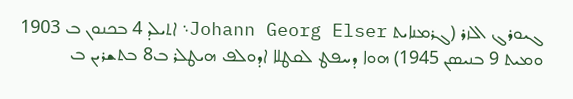ܓܝܘܪܓ ܐܠܙܪ (ܓܪܡܢܐܝܬ Johann Georg Elser܈ ܐܬܝܠܕ 4 ܒܟܢܘܢ ܒ 1903 ܘܡܝܬ 9 ܒܢܝܣܢ 1945) ܗܘܐ ܕܚܦܛ ܠܩܛܠܐ ܐܕܘܠܦ ܗܝܛܠܪ ܒ8 ܒܬܫܪܝܢ ܒ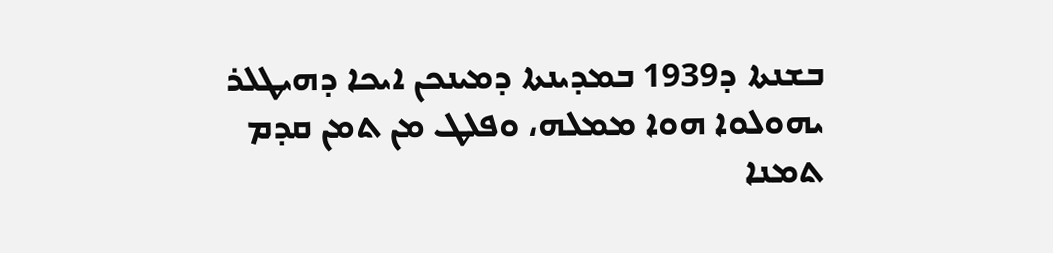ܒܫܢܬܐ ܕ1939 ܒܡܕܝܢܬܐ ܕܡܝܢܟܢ ܐܝܟܐ ܕܗܝܛܠܪ ܝܗܘܠܘܐ ܗܘܐ ܡܡܠܗ، ܘܦܠܛ ܡܢ ܬܡܢ ܩܕܡ ܬܡܢܐ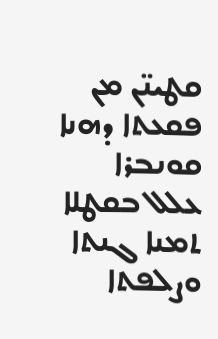ܩܛܝܢ̈ܢ ܡܢ ܦܩܥܬܐ ܕܗܢܐ ܩܘܢܒܪܐ ܥܠܠ ܒܩܛܠܐ ܬܡܢܐ ܓܢܬܐ ܘܨܠܦܬܐ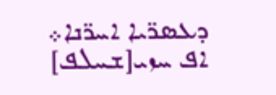ܕܥܣܪ̈ܝܐ ܐܚܪ̈ܢܐ܀
ܐܦ ܚܙܝ[ܫܚܠܦ]